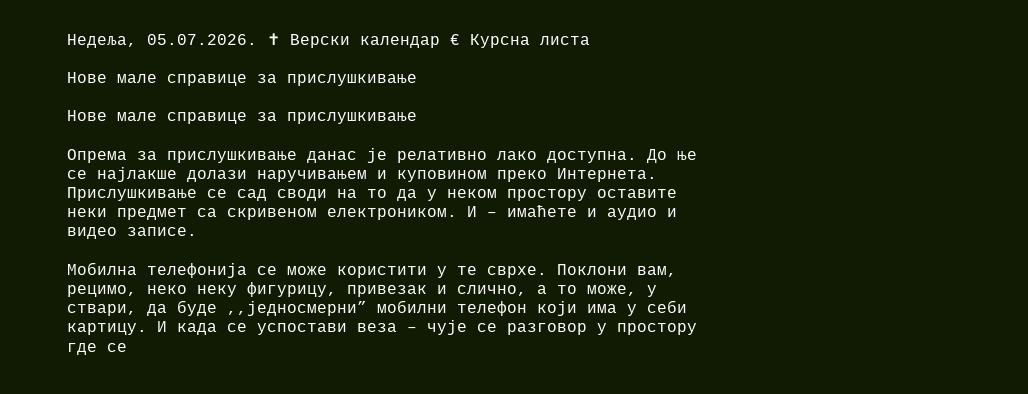Недеља, 05.07.2026. ✝ Верски календар € Курсна листа

Нове мале справице за прислушкивање

Нове мале справице за прислушкивање

Опрема за прислушкивање данас је релативно лако доступна. До ње се најлакше долази наручивањем и куповином преко Интернета. Прислушкивање се сад своди на то да у неком простору оставите неки предмет са скривеном електроником. И – имаћете и аудио и видео записе.

Мобилна телефонија се може користити у те сврхе. Поклони вам, рецимо, неко неку фигурицу, привезак и слично, а то може, у ствари, да буде ,,једносмерни” мобилни телефон који има у себи картицу. И када се успостави веза – чује се разговор у простору где се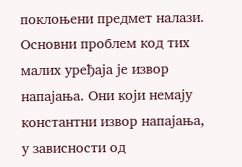поклоњени предмет налази. Основни проблем код тих малих уређаја је извор напајања. Они који немају константни извор напајања, у зависности од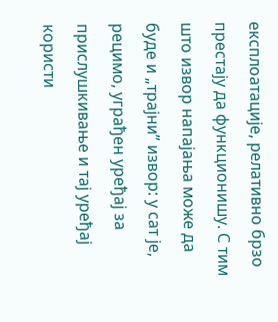експлоатације, релативно брзо престају да функционишу. С тим што извор напајања може да буде и „трајни” извор: у сат је, рецимо, уграђен уређај за прислушкивање и тај уређај користи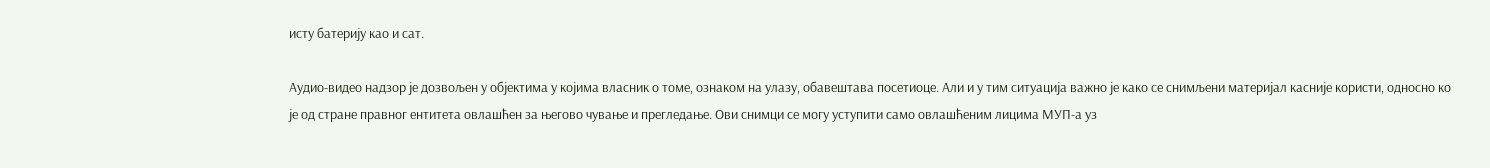исту батерију као и сат.

Аудио-видео надзор је дозвољен у објектима у којима власник о томе, ознаком на улазу, обавештава посетиоце. Али и у тим ситуација важно је како се снимљени материјал касније користи, односно ко је од стране правног ентитета овлашћен за његово чување и прегледање. Ови снимци се могу уступити само овлашћеним лицима МУП-а уз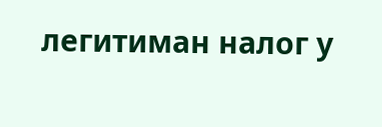легитиман налог у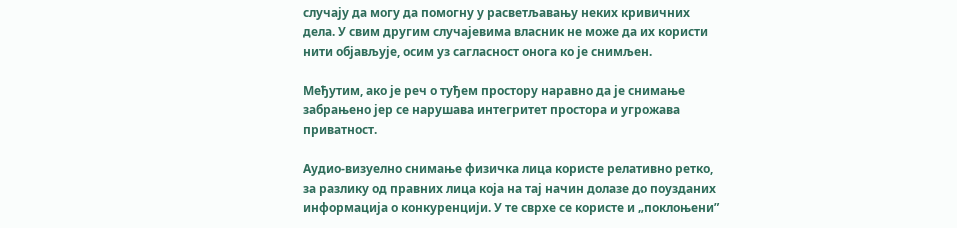случају да могу да помогну у расветљавању неких кривичних дела. У свим другим случајевима власник не може да их користи нити објављује, осим уз сагласност онога ко је снимљен.

Међутим, ако је реч о туђем простору наравно да је снимање забрањено јер се нарушава интегритет простора и угрожава приватност.

Аудио-визуелно снимање физичка лица користе релативно ретко, за разлику од правних лица која на тај начин долазе до поузданих информација о конкуренцији. У те сврхе се користе и „поклоњени”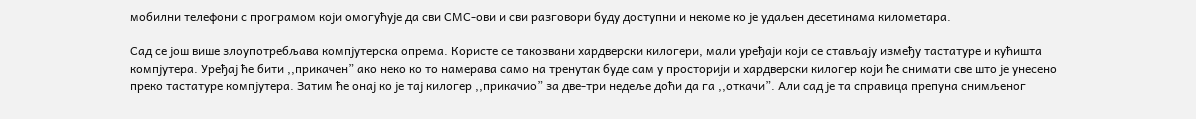мобилни телефони с програмом који омогућује да сви СМС-ови и сви разговори буду доступни и некоме ко је удаљен десетинама километара.

Сад се још више злоупотребљава компјутерска опрема. Користе се такозвани хардверски килогери, мали уређаји који се стављају између тастатуре и кућишта компјутера. Уређај ће бити ,,прикачен” ако неко ко то намерава само на тренутак буде сам у просторији и хардверски килогер који ће снимати све што је унесено преко тастатуре компјутера. Затим ће онај ко је тај килогер ,,прикачио” за две-три недеље доћи да га ,,откачи”. Али сад је та справица препуна снимљеног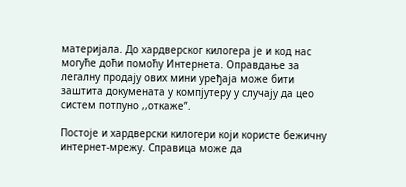материјала. До хардверског килогера је и код нас могуће доћи помоћу Интернета. Оправдање за легалну продају ових мини уређаја може бити заштита докумената у компјутеру у случају да цео систем потпуно ,,откаже”.

Постоје и хардверски килогери који користе бежичну интернет-мрежу. Cправица може да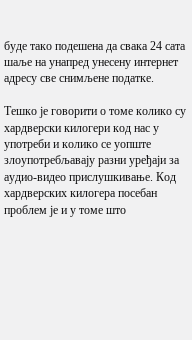буде тако подешена да свака 24 сата шаље на унапред унесену интернет адресу све снимљене податке.

Тешко је говорити о томе колико су хардверски килогери код нас у употреби и колико се уопште злоупотребљавају разни уређаји за аудио-видео прислушкивање. Код хардверских килогера посебан проблем је и у томе што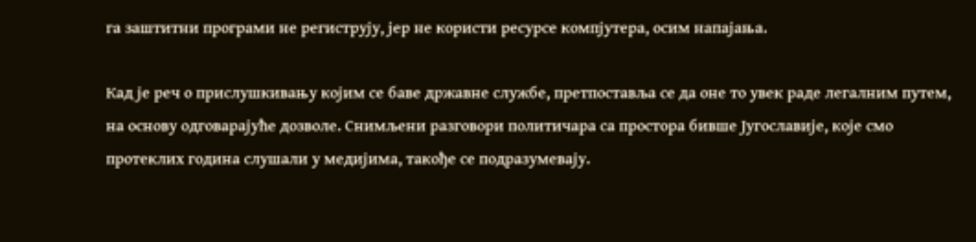га заштитни програми не региструју, јер не користи ресурсе компјутера, осим напајања.

Кад је реч о прислушкивању којим се баве државне службе, претпоставља се да оне то увек раде легалним путем, на основу одговарајуће дозволе. Снимљени разговори политичара са простора бивше Југославије, које смо протеклих година слушали у медијима, такође се подразумевају.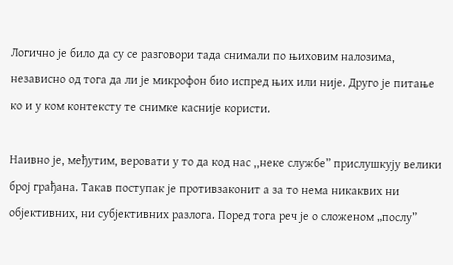Логично је било да су се разговори тада снимали по њиховим налозима, независно од тога да ли је микрофон био испред њих или није. Друго је питање ко и у ком контексту те снимке касније користи.

Наивно је, међутим, веровати у то да код нас ,,неке службе” прислушкују велики број грађана. Такав поступак је противзаконит а за то нема никаквих ни објективних, ни субјективних разлога. Поред тога реч је о сложеном „послу”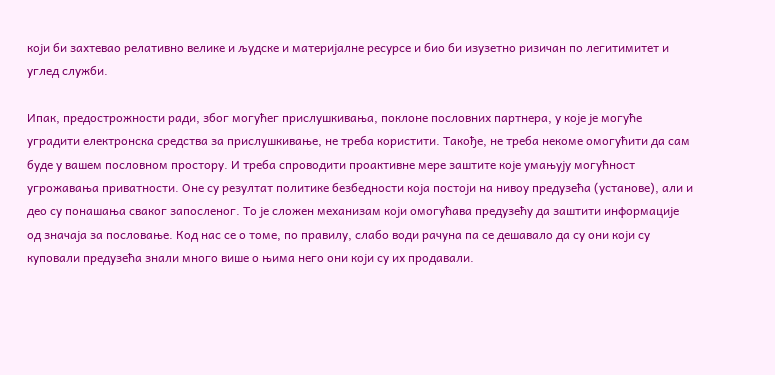који би захтевао релативно велике и људске и материјалне ресурсе и био би изузетно ризичан по легитимитет и углед служби.

Ипак, предострожности ради, због могућег прислушкивања, поклоне пословних партнера, у које је могуће уградити електронска средства за прислушкивање, не треба користити. Такође, не треба некоме омогућити да сам буде у вашем пословном простору. И треба спроводити проактивне мере заштите које умањују могућност угрожавања приватности. Оне су резултат политике безбедности која постоји на нивоу предузећа (установе), али и део су понашања сваког запосленог. То је сложен механизам који омогућава предузећу да заштити информације од значаја за пословање. Код нас се о томе, по правилу, слабо води рачуна па се дешавало да су они који су куповали предузећа знали много више о њима него они који су их продавали.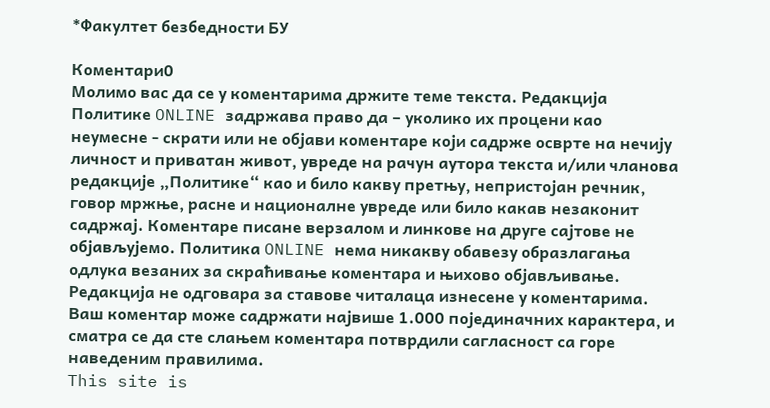*Факултет безбедности БУ

Коментари0
Молимо вас да се у коментарима држите теме текста. Редакција Политике ONLINE задржава право да – уколико их процени као неумесне - скрати или не објави коментаре који садрже осврте на нечију личност и приватан живот, увреде на рачун аутора текста и/или чланова редакције „Политике“ као и било какву претњу, непристојан речник, говор мржње, расне и националне увреде или било какав незаконит садржај. Коментаре писане верзалом и линкове на друге сајтове не објављујемо. Политика ONLINE нема никакву обавезу образлагања одлука везаних за скраћивање коментара и њихово објављивање. Редакција не одговара за ставове читалаца изнесене у коментарима. Ваш коментар може садржати највише 1.000 појединачних карактера, и сматра се да сте слањем коментара потврдили сагласност са горе наведеним правилима.
This site is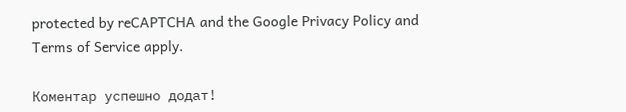protected by reCAPTCHA and the Google Privacy Policy and Terms of Service apply.

Комeнтар успeшно додат!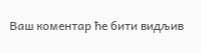Ваш комeнтар ћe бити видљив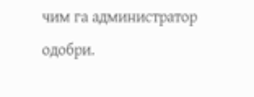чим га администратор одобри.